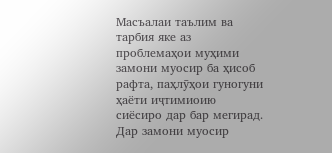Масъалаи таълим ва тарбия яке аз проблемаҳои муҳими замони муосир ба ҳисоб рафта, паҳлӯҳои гуногуни ҳаёти иҷтимиоию сиёсиро дар бар мегирад. Дар замони муосир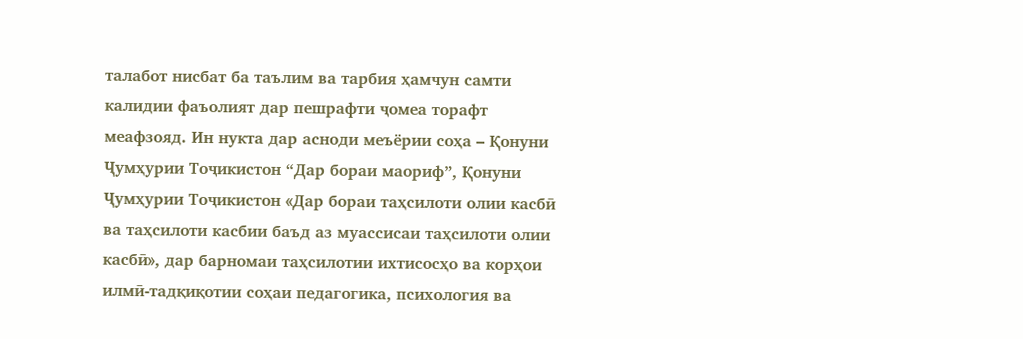талабот нисбат ба таълим ва тарбия ҳамчун самти калидии фаъолият дар пешрафти ҷомеа торафт меафзояд. Ин нукта дар асноди меъёрии соҳа – Қонуни Ҷумҳурии Тоҷикистон “Дар бораи маориф”, Қонуни Ҷумҳурии Тоҷикистон «Дар бораи таҳсилоти олии касбӣ ва таҳсилоти касбии баъд аз муассисаи таҳсилоти олии касбӣ», дар барномаи таҳсилотии ихтисосҳо ва корҳои илмӣ-тадқиқотии соҳаи педагогика, психология ва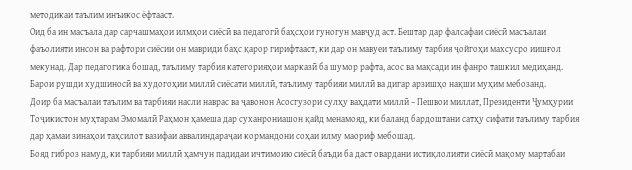методикаи таълим инъикос ёфтааст.
Оид ба ин масъала дар сарчашмаҳои илмҳои сиёсӣ ва педагогӣ баҳсҳои гуногун мавҷуд аст. Бештар дар фалсафаи сиёсӣ масъалаи фаъолияти инсон ва рафтори сиёсии он мавриди баҳс қарор гирифтааст, ки дар он мавуеи таълиму тарбия ҷойгоҳи махсусро иишғол мекунад. Дар педагогика бошад, таълиму тарбия категорияҳои марказӣ ба шумор рафта, асос ва мақсади ин фанро ташкил медиҳанд. Барои рушди худшиносӣ ва худогоҳии миллӣ сиёсати миллӣ, таълиму тарбияи миллӣ ва дигар арзишҳо нақши муҳим мебозанд.
Доир ба масъалаи таълим ва тарбияи насли наврас ва ҷавонон Асосгузори сулҳу ваҳдати миллӣ – Пешвои миллат, Президенти Ҷумҳурии Тоҷикистон муҳтарам Эмомалӣ Раҳмон ҳамеша дар суханрониашон қайд менамояд, ки баланд бардоштани сатҳу сифати таълиму тарбия дар ҳамаи зинаҳои таҳсилот вазифаи аввалиндараҷаи кормандони соҳаи илму маориф мебошад.
Бояд гиброз намуд, ки тарбияи миллӣ ҳамчун падидаи ичтимоию сиёсӣ баъди ба даст овардани истиқлолияти сиёсӣ мақому мартабаи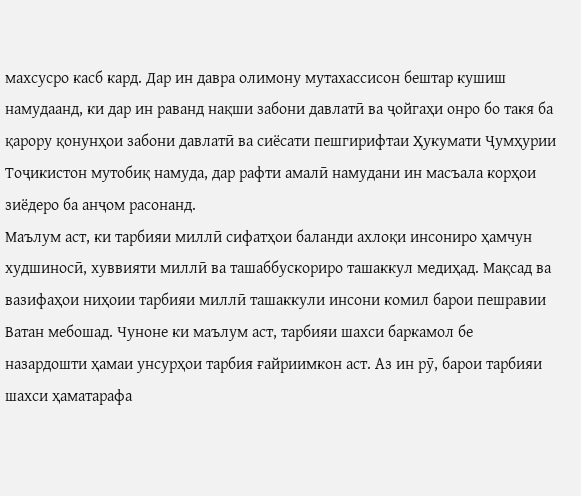махсусро касб кард. Дар ин давра олимону мутахассисон бештар кушиш намудаанд, ки дар ин раванд нақши забони давлатӣ ва ҷойгаҳи онро бо такя ба қарору қонунҳои забони давлатӣ ва сиёсати пешгирифтаи Ҳукумати Ҷумҳурии Тоҷикистон мутобиқ намуда, дар рафти амалӣ намудани ин масъала корҳои зиёдеро ба анҷом расонанд.
Маълум аст, ки тарбияи миллӣ сифатҳои баланди ахлоқи инсониро ҳамчун худшиносӣ, хуввияти миллӣ ва ташаббускориро ташаккул медиҳад. Мақсад ва вазифаҳои ниҳоии тарбияи миллӣ ташаккули инсони комил барои пешравии Ватан мебошад. Чуноне ки маълум аст, тарбияи шахси баркамол бе назардошти ҳамаи унсурҳои тарбия ғайриимкон аст. Аз ин рӯ, барои тарбияи шахси ҳаматарафа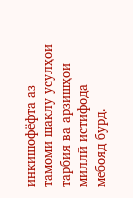инкишофёфта аз тамоми шаклу усулҳои тарбия ва арзишҳои миллӣ истифода мебояд бурд.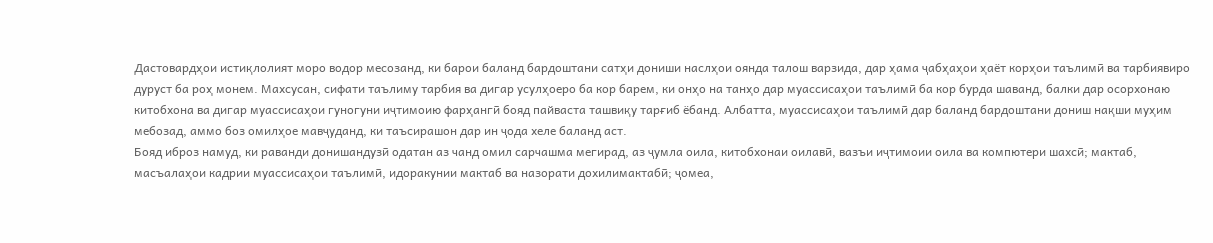Дастовардҳои истиқлолият моро водор месозанд, ки барои баланд бардоштани сатҳи дониши наслҳои оянда талош варзида, дар ҳама ҷабҳаҳои ҳаёт корҳои таълимӣ ва тарбиявиро дуруст ба роҳ монем. Махсусан, сифати таълиму тарбия ва дигар усулҳоеро ба кор барем, ки онҳо на танҳо дар муассисаҳои таълимӣ ба кор бурда шаванд, балки дар осорхонаю китобхона ва дигар муассисаҳои гуногуни иҷтимоию фарҳангӣ бояд пайваста ташвиқу тарғиб ёбанд. Албатта, муассисаҳои таълимӣ дар баланд бардоштани дониш нақши муҳим мебозад, аммо боз омилҳое мавҷуданд, ки таъсирашон дар ин ҷода хеле баланд аст.
Бояд иброз намуд, ки раванди донишандузӣ одатан аз чанд омил сарчашма мегирад, аз ҷумла оила, китобхонаи оилавӣ, вазъи иҷтимоии оила ва компютери шахсӣ; мактаб, масъалаҳои кадрии муассисаҳои таълимӣ, идоракунии мактаб ва назорати дохилимактабӣ; ҷомеа,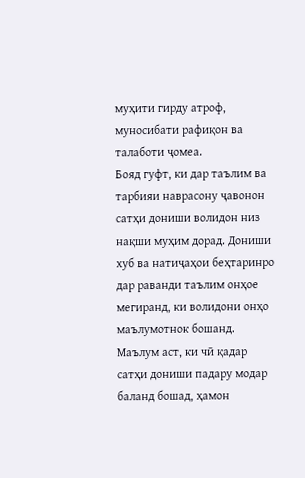муҳити гирду атроф, муносибати рафиқон ва талаботи ҷомеа.
Бояд гуфт, ки дар таълим ва тарбияи наврасону ҷавонон сатҳи дониши волидон низ нақши муҳим дорад. Дониши хуб ва натиҷаҳои беҳтаринро дар раванди таълим онҳое мегиранд, ки волидони онҳо маълумотнок бошанд. Маълум аст, ки чӣ қадар сатҳи дониши падару модар баланд бошад, ҳамон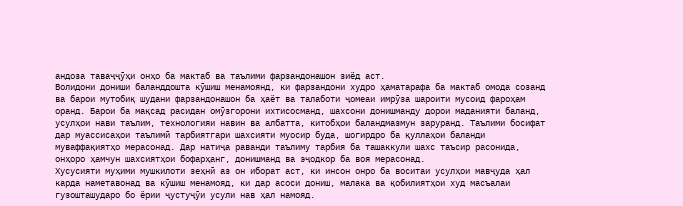андоза таваҷҷӯҳи онҳо ба мактаб ва таълими фарзандонашон зиёд аст.
Волидони дониши баланддошта кӯшиш менамоянд, ки фарзандони худро ҳаматарафа ба мактаб омода созанд ва барои мутобиқ шудани фарзандонашон ба ҳаёт ва талаботи ҷомеаи имрӯза шароити мусоид фароҳам оранд. Барои ба мақсад расидан омӯзгорони ихтисосманд, шахсони донишманду дорои маданияти баланд, усулҳои нави таълим, технологияи навин ва албатта, китобҳои баландмазмун заруранд. Таълими босифат дар муассисаҳои таълимӣ тарбиятгари шахсияти муосир буда, шогирдро ба қуллаҳои баланди муваффақиятҳо мерасонад. Дар натиҷа раванди таълиму тарбия ба ташаккули шахс таъсир расонида, онҳоро ҳамчун шахсиятҳои бофарҳанг, донишманд ва эҷодкор ба воя мерасонад.
Хусусияти муҳими мушкилоти зеҳнӣ аз он иборат аст, ки инсон онро ба воситаи усулҳои мавҷуда ҳал карда наметавонад ва кӯшиш менамояд, ки дар асоси дониш, малака ва қобилиятҳои худ масъалаи гузошташударо бо ёрии ҷустуҷӯи усули нав ҳал намояд.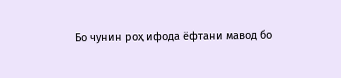Бо чунин роҳ ифода ёфтани мавод бо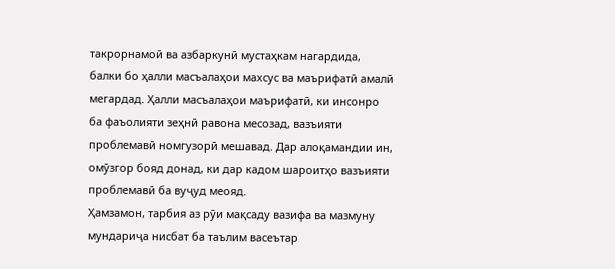такрорнамоӣ ва азбаркунӣ мустаҳкам нагардида, балки бо ҳалли масъалаҳои махсус ва маърифатӣ амалӣ мегардад. Ҳалли масъалаҳои маърифатӣ, ки инсонро ба фаъолияти зеҳнӣ равона месозад, вазъияти проблемавӣ номгузорӣ мешавад. Дар алоқамандии ин, омӯзгор бояд донад, ки дар кадом шароитҳо вазъияти проблемавӣ ба вуҷуд меояд.
Ҳамзамон, тарбия аз рӯи мақсаду вазифа ва мазмуну мундариҷа нисбат ба таълим васеътар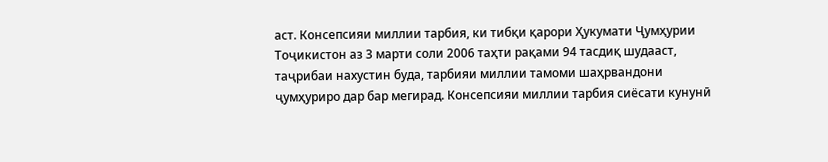аст. Консепсияи миллии тарбия, ки тибқи қарори Ҳукумати Ҷумҳурии Тоҷикистон аз 3 марти соли 2006 таҳти рақами 94 тасдиқ шудааст, таҷрибаи нахустин буда, тарбияи миллии тамоми шаҳрвандони ҷумҳуриро дар бар мегирад. Консепсияи миллии тарбия сиёсати кунунӣ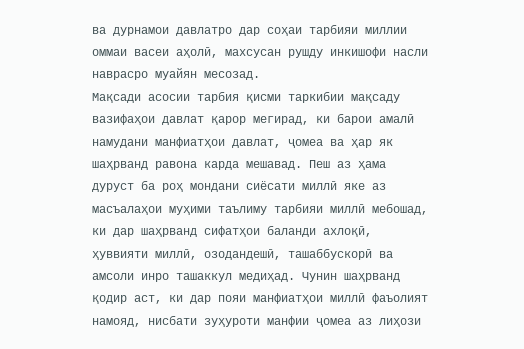ва дурнамои давлатро дар соҳаи тарбияи миллии оммаи васеи аҳолӣ, махсусан рушду инкишофи насли наврасро муайян месозад.
Мақсади асосии тарбия қисми таркибии мақсаду вазифаҳои давлат қарор мегирад, ки барои амалӣ намудани манфиатҳои давлат, ҷомеа ва ҳар як шаҳрванд равона карда мешавад. Пеш аз ҳама дуруст ба роҳ мондани сиёсати миллӣ яке аз масъалаҳои муҳими таълиму тарбияи миллӣ мебошад, ки дар шаҳрванд сифатҳои баланди ахлоқӣ, ҳуввияти миллӣ, озодандешӣ, ташаббускорӣ ва амсоли инро ташаккул медиҳад. Чунин шаҳрванд қодир аст, ки дар пояи манфиатҳои миллӣ фаъолият намояд, нисбати зуҳуроти манфии ҷомеа аз лиҳози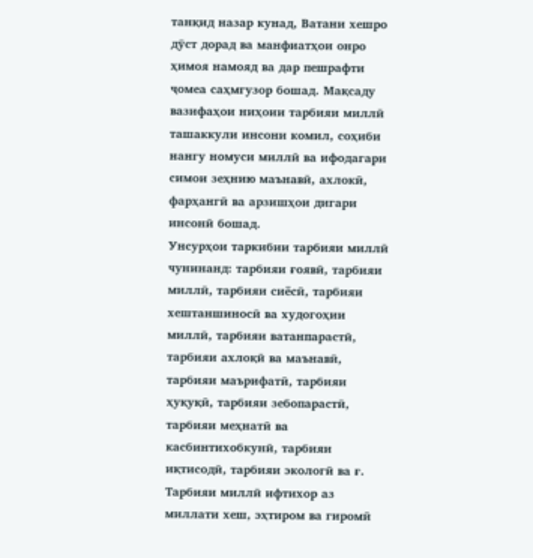танқид назар кунад, Ватани хешро дӯст дорад ва манфиатҳои онро ҳимоя намояд ва дар пешрафти ҷомеа саҳмгузор бошад. Мақсаду вазифаҳои ниҳоии тарбияи миллӣ ташаккули инсони комил, соҳиби нангу номуси миллӣ ва ифодагари симои зеҳнию маънавӣ, ахлокӣ, фарҳангӣ ва арзишҳои дигари инсонӣ бошад.
Унсурҳои таркибии тарбияи миллӣ чунинанд: тарбияи ғоявӣ, тарбияи миллӣ, тарбияи сиёсӣ, тарбияи хештаншиносӣ ва худогоҳии миллӣ, тарбияи ватанпарастӣ, тарбияи ахлоқӣ ва маънавӣ, тарбияи маърифатӣ, тарбияи ҳуқуқӣ, тарбияи зебопарастӣ, тарбияи меҳнатӣ ва касбинтихобкунӣ, тарбияи иқтисодӣ, тарбияи экологӣ ва ғ. Тарбияи миллӣ ифтихор аз миллати хеш, эҳтиром ва гиромӣ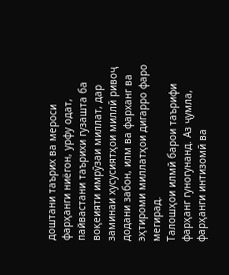доштани таърих ва мероси фарҳанги ниёгон, урфу одат, пайвастани таърихи гузашта ба воқеияти имрӯзаи миллат, дар заминаи хусусиятҳои миллӣ ривоҷ додани забон, илм ва фарханг ва эҳтироми миллатҳои дигарро фаро мегирад.
Талошҳои илмӣ барои таърифи фарҳанг гуногунанд. Аз ҷумла, фарҳанги интизомӣ ва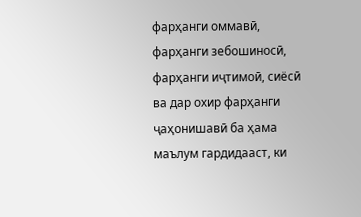фарҳанги оммавӣ, фарҳанги зебошиносӣ, фарҳанги иҷтимоӣ, сиёсӣ ва дар охир фарҳанги ҷаҳонишавӣ ба ҳама маълум гардидааст, ки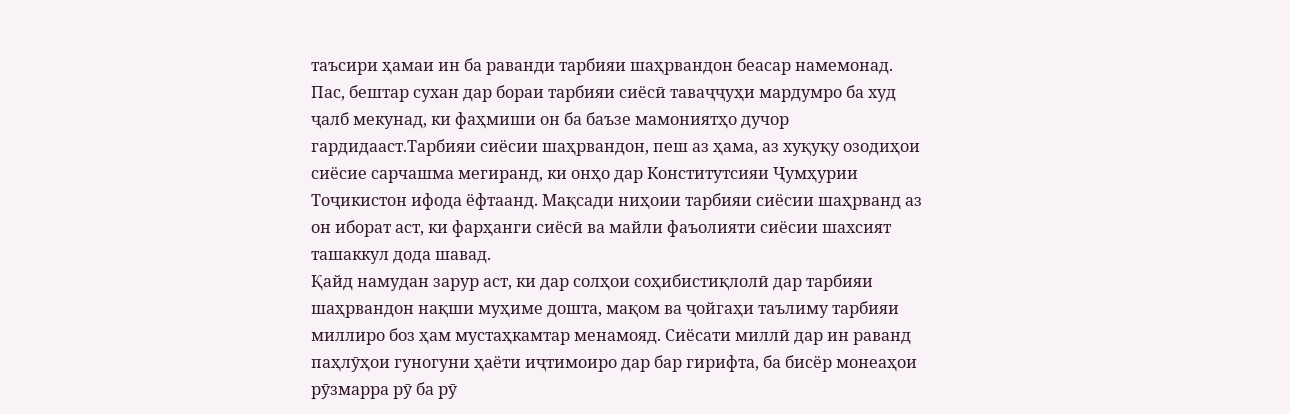таъсири ҳамаи ин ба раванди тарбияи шаҳрвандон беасар намемонад. Пас, бештар сухан дар бораи тарбияи сиёсӣ таваҷҷуҳи мардумро ба худ ҷалб мекунад, ки фаҳмиши он ба баъзе мамониятҳо дучор гардидааст.Тарбияи сиёсии шаҳрвандон, пеш аз ҳама, аз хуқуқу озодиҳои сиёсие сарчашма мегиранд, ки онҳо дар Конститутсияи Ҷумҳурии Тоҷикистон ифода ёфтаанд. Мақсади ниҳоии тарбияи сиёсии шаҳрванд аз он иборат аст, ки фарҳанги сиёсӣ ва майли фаъолияти сиёсии шахсият ташаккул дода шавад.
Қайд намудан зарур аст, ки дар солҳои соҳибистиқлолӣ дар тарбияи шаҳрвандон нақши муҳиме дошта, мақом ва ҷойгаҳи таълиму тарбияи миллиро боз ҳам мустаҳкамтар менамояд. Сиёсати миллӣ дар ин раванд паҳлӯҳои гуногуни ҳаёти иҷтимоиро дар бар гирифта, ба бисёр монеаҳои рӯзмарра рӯ ба рӯ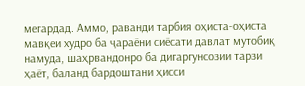мегардад. Аммо, раванди тарбия оҳиста-оҳиста мавқеи худро ба ҷараёни сиёсати давлат мутобиқ намуда, шаҳрвандонро ба дигаргунсозии тарзи ҳаёт, баланд бардоштани ҳисси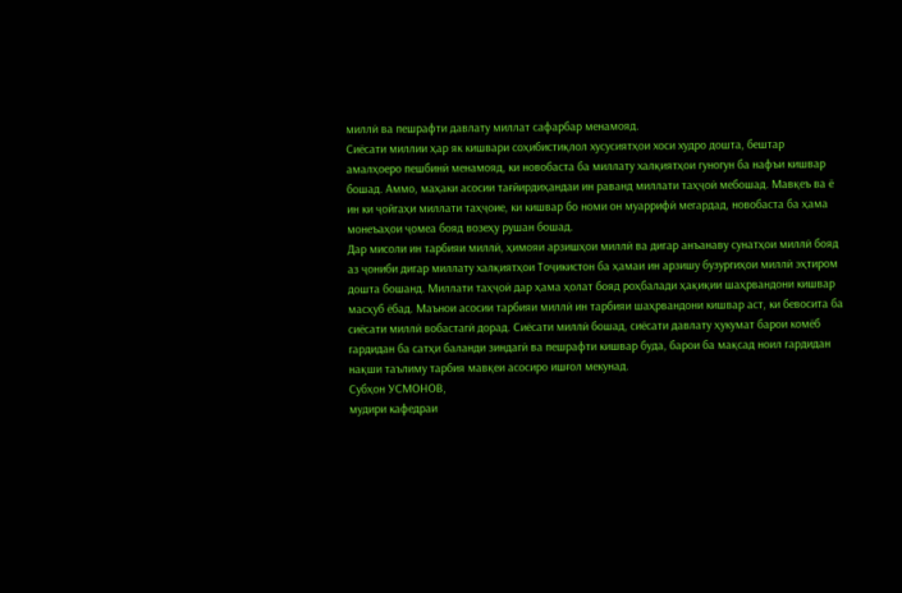миллӣ ва пешрафти давлату миллат сафарбар менамояд.
Сиёсати миллии ҳар як кишвари соҳибистиқлол хусусиятҳои хоси худро дошта, бештар амалҳоеро пешбинӣ менамояд, ки новобаста ба миллату халқиятҳои гуногун ба нафъи кишвар бошад. Аммо, маҳаки асосии тағйирдиҳандаи ин раванд миллати таҳҷоӣ мебошад. Мавқеъ ва ё ин ки ҷойгаҳи миллати таҳҷоие, ки кишвар бо номи он муаррифӣ мегардад, новобаста ба ҳама монеъаҳои ҷомеа бояд возеҳу рушан бошад.
Дар мисоли ин тарбияи миллӣ, ҳимояи арзишҳои миллӣ ва дигар анъанаву сунатҳои миллӣ бояд аз ҷониби дигар миллату халқиятҳои Тоҷикистон ба ҳамаи ин арзишу бузургиҳои миллӣ эҳтиром дошта бошанд. Миллати таҳҷоӣ дар ҳама ҳолат бояд роҳбалади ҳақиқии шаҳрвандони кишвар масҳуб ёбад. Маънои асосии тарбияи миллӣ ин тарбияи шаҳрвандони кишвар аст, ки бевосита ба сиёсати миллӣ вобастагӣ дорад. Сиёсати миллӣ бошад, сиёсати давлату ҳукумат барои комёб гардидан ба сатҳи баланди зиндагӣ ва пешрафти кишвар буда, барои ба мақсад ноил гардидан нақши таълиму тарбия мавқеи асосиро ишғол мекунад.
Субҳон УСМОНОВ,
мудири кафедраи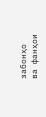забонҳо ва фанҳои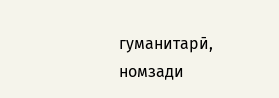гуманитарӣ,
номзади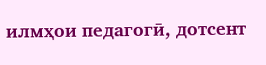илмҳои педагогӣ, дотсент